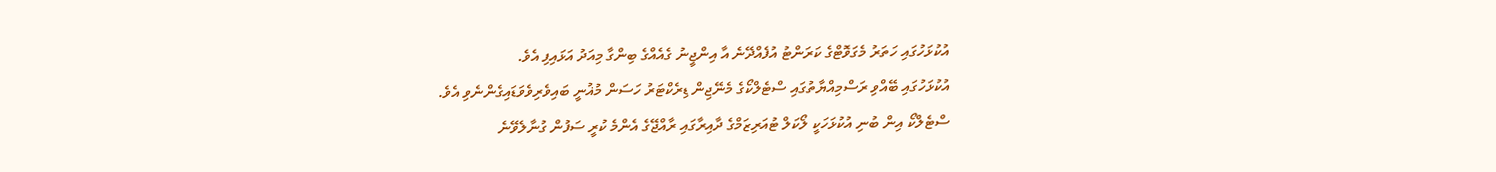އުކުޅަހުގައި ހަތަރު މެގަވޮޓްގެ ކަރަންޓު އުފެއްދޭނެ އާ އިންޖީނު ގެއެއްގެ ބިންގާ މިއަދު އަޅައިފި އެވެ.
އުކުޅަހުގައި ބޭއްވި ރަސްމިއްޔާތުގައި ސްޓެލްކޯގެ މެނޭޖިން ޑިރެކްޓަރު ހަސަން މުޣުނީ ބައިވެރިވެވަޑައިގެންނެވި އެވެ.
ސްޓެލްކޯ އިން ބުނި އުކުޅަހަކީ ލޯކަލް ޓުއަރިޒަމްގެ ދާއިރާގައި ރާއްޖޭގެ އެންމެ ކުރީ ސަފުން ގުނާލެވޭނެ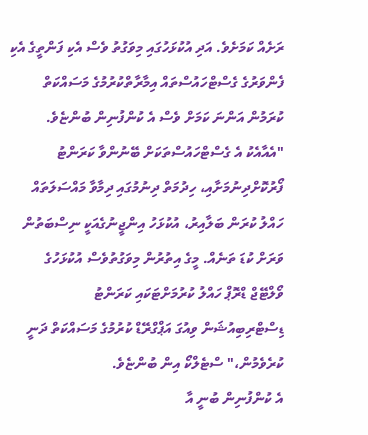ރަށެއް ކަމަށެވެ. އަދި އުކުޅަހުގައި މިވަގުތު ވެސް އެކި ފަންތީގެ އެކި ފެންވަރުގެ ގެސްޓްހައުސްތައް އިމާރާތްކުރުމުގެ މަސައްކަތް ކުރަމުން އަންނަ ކަމަށް ވެސް އެ ކުންފުނިން ބުންޏެވެ.
"އެއާއެކު އެ ގެސްޓްހައުސްތަކަށް ބޭނުންވާ ކަރަންޓު ފޯރުކޮށްދިނުމަށާއި، ހިދުމަތް ދިނުމުގައި ދިމާވާ މައްސަލަތައް ހައްލު ކުރަން ބަލާއިރު، އުކުޅަހު އިންޖީނުގެއަކީ ނިސްބަތުން ވަރަށް ކުޑަ ތަނެއް. މީގެ އިތުރުން މިވަގުތުވެސް އުކުޅަހުގެ ވޯލްޓޭޖް ޑްރޮޕް ހައްލު ކުރުމަށްޓަކައި ކަރަންޓު ޑިސްޓްރިބިއުޝަން ވިއުގަ އަޕްގްރޭޑް ކުރުމުގެ މަސައްކަތް ދަނީ ކުރެވެމުން،" ސްޓެލްކޯ އިން ބުންޏެވެ.
އެ ކުންފުނިން ބުނީ އާ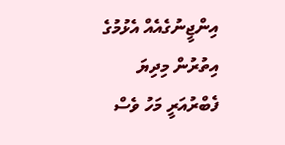އިންޖީނުގެއެއް އެޅުމުގެ އިތުރުން މިދިޔަ ފެބްރުއަރީ މަހު ވެސް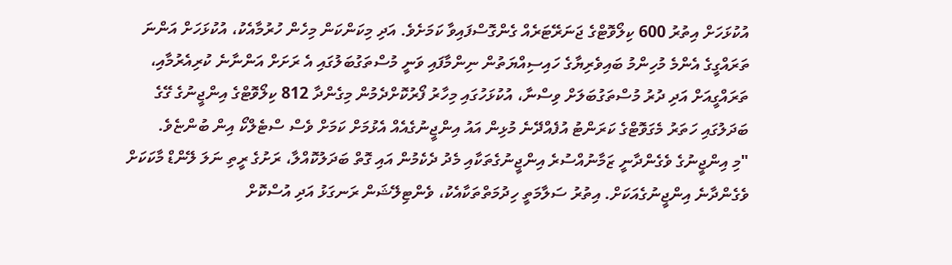އުކުޅަހަށް އިތުރު 600 ކިލޯވޮޓްގެ ޖަނަރޭޓަރެއް ގެންގޮސްފައިވާ ކަމަށެވެ. އަދި މިކަންކަން މިހެން ހުރުމާއެކު، އުކުޅަހަށް އަންނަ ތަރައްގީގެ އެންމެ މުހިންމު ބައިވެރިޔާގެ ހައިސިއްޔަތުން ނިންމާފައި ވަނީ މުސްތަގުބަލުގައި އެ ރަށަށް އަންނާނެ ކުރިއެރުމާއި، ތަރައްގީއަށް އަދި ދުރު މުސްތަގުބަލަށް ވިސްނާ، އުކުޅަހުގައި މިހާރު ފޯރުކޮށްދެމުން މިގެންދާ 812 ކިލޯވޮޓްގެ އިންޖީނުގެ ގޭގެ ބަދަލުގައި ހަތަރު މެގަވޮޓްގެ ކަރަންޓު އުފެއްދޭނެ މުޅިން އައު އިންޖީނުގެއެއް އެޅުމަށް ކަމަށް ވެސް ސްޓެލްކޯ އިން ބުންޏެވެ.
"މި އިންޖީނުގެ ވެގެންދާނީ ޒަމާނުއްސުރެ އިންޖީނުގެތަކާއި މެދު ދެކެމުން އައި ގޮތް ބަދަލުކޮއްލާ، ރަށުގެ ރީތި ނަލަ ލޭންޑް މާކަކަށް ވެގެންދާނެ އިންޖީނުގެއަކަށް. އިތުރު ސަލާމަތީ ހިދުމަތްތަކާއެކު، ވެންޓިލޭޝަން ރަނގަޅު އަދި އުސްކޮށް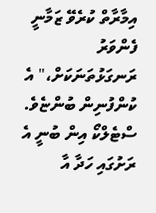އިމާރާތް ކުރެވޭ ޒަމާނީ ފެންވަރު ރަނގަޅުތަނަކަށް،" އެ ކުންފުނިން ބުންޏެވެ.
ސްޓެލްކޯ އިން ބުނީ އެ ރަށުގައި ހަދާ އާ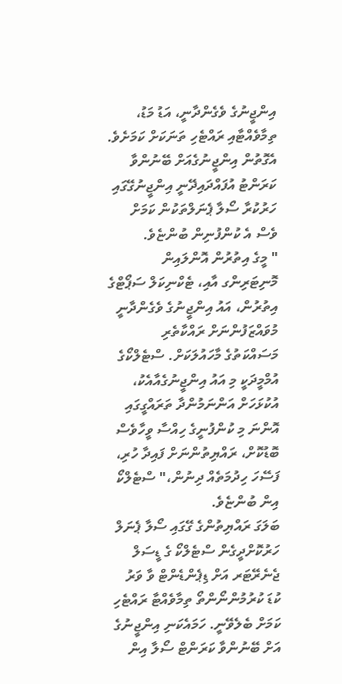އިންޖީނުގެ ވެގެންދާނީ، އަޑު މަޑު، ތިމާވެއްޓާއި ރައްޓެހި ތަނަކަށް ކަމަށެވެ. އެގޮތުން އިންޖީނުގެއަށް ބޭނުންވާ ކަރަންޓު އުފައްދައިދޭނީ އިންޖީނުގޭގައި ހަރުކުރާ ސޯލާ ޕެނަލްތަކުން ކަމަށް ވެސް އެ ކުންފުނިން ބުންޏެވެ.
" މީގެ އިތުރުން އޮންލައިން މޮނިޓަރިންގ އާއި، ޓެކްނިކަލް ސަޕޯޓްގެ އިތުރުން، އައު އިންޖީނުގެ ވެގެންދާނީ މުވައްޒަފުންނަށް ރައްކާތެރި މަސައްކަތުގެ މާހައުލަކަށް. ސްޓެލްކޯގެ އުމްމީދަކީ މި އައު އިންޖީނުގެއާއެކު، އުކުޅަހަށް އަންނަމުންދާ ތަރައްގީގައި އޮންނަ މި ކުންފުނީގެ ހިއްސާ ވީހާވެސް ބޮޑުކޮށް، ރައްޔިތުންނަށް ފައިދާ ހުރި، ފަސޭހަ ހިދުމަތެއް ދިނުން،" ސްޓެލްކޯ އިން ބުންޏެވެ.
ބަލަގަ ރައްޔިތުންގެ ގޭގައި ސޯލާ ޕެނަލް ހަރުކޮށްދީގެން ސްޓެލްކޯ ގެ ޑީސަލް ޖެނެރޭޓަރ އަށް ޑިޕެންޑެންޓް ވާ ވަރު ކުޑަ ކުރުމުންނޯންތޯ ތިމާވެއްޓާ ރައްޓެހި ކަމަށް ބެލެވޭނީ. ހަމައެކަނި އިންޖީނުގެ އަށް ބޭނުންވާ ކަރަންޓް ސޯލާ އިން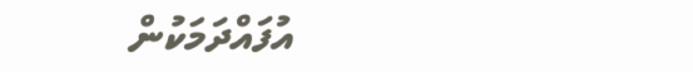އުފައްދަމަކުން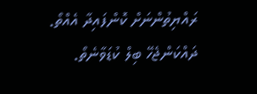ރައްޔިތުންނަށް ކޮންފައިދާ އެއްތޯ. ދައްކަންޖެހޭ ބިލް ކުޑަވާނެތޯ.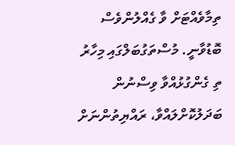ތިމާވެއްޓަށް ވާ ގެއްލުންވެސް ބޮޑުވާނީ. މުސްތަގުބަލްގައި މިހާރު ތި ގެންގުޅުއްވާ ވިސްނުން ބަދަލުކޮށްލައްވާ، ރައްޔިތުންނަށް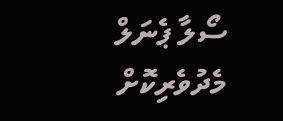ސޯލާ ޕެނަލް މެދުވެރިކޮށް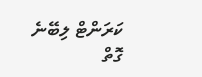ކަރަންޓް ލިބޭނެ ގޮތް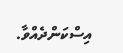އިސްކަންދެއްވާ.